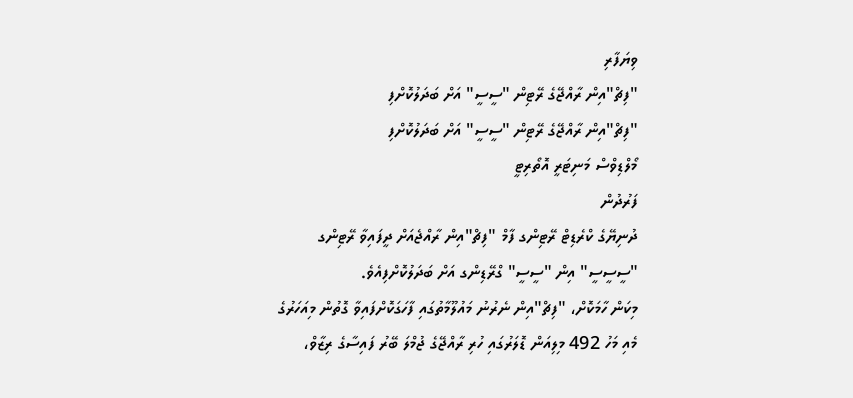ވިޔަފާރި
"ފިޗް"އިން ރާއްޖޭގެ ރޭޓިން "ސީސީ" އަށް ބަދަލުކޮށްފި
"ފިޗް"އިން ރާއްޖޭގެ ރޭޓިން "ސީސީ" އަށް ބަދަލުކޮށްފި
މޯލްޑިވްސް މަނިޓަރީ އޮތޯރިޓީ
ފަރުދުން
ދުނިޔޭގެ ކްރެޑިޓް ރޭޓިންގ ފާމް "ފިޗް"އިން ރާއްޖެއަށް ދީފައިވާ ރޭޓިންގ "ސީސީސީ" އިން "ސީސީ" ގްރޭޑިންގ އަށް ބަދަލުކޮށްފިއެވެ.
މިކަން ހާމަކޮށް، "ފިޗް"އިން ނެރުނު މައުލޫމާތުގައި ފާހަގަކޮށްފައިވާ ގޮތުން މިއަހަރުގެ މެއި މަހު 492 މިލިއަން ޑޮލަރުގައި ހުރި ރާއްޖޭގެ ޖުމްލަ ބޭރު ފައިސާގެ ރިޒާވް،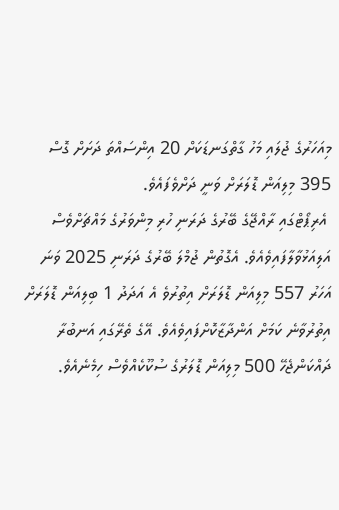މިއަހަރުގެ ޖުލައި މަހު ގާތްގަނޑަކަށް 20 އިންސައްތަ ދަށަށް ގޮސް 395 މިލިއަން ޑޮލަރަށް ވަނީ ދަށްވެފައެވެ.
 އެރިޕޯޓްގައި ރާއްޖޭގެ ބޭރުގެ ދަރަނި ހުރި މިންވަރުގެ މައްޗަށްވެސް އަލިއަޅުވާލާފައިވެއެވެ. އެގޮތުން ޖުމްލަ ބޭރުގެ ދަރަނި 2025 ވަނަ އަހަރު 557 މިލިއަން ޑޮލަރަށް އިތުރުވެ އެ އަދަދު 1 ބިލިއަން ޑޮލަރަށް އިތުރުވާނެ ކަމަށް އަންދާޒާކޮށްފައިވެއެވެ. އޭގެ ތެރޭގައި އަނބުރާ ދައްކަންޖެހޭ 500 މިލިއަން ޑޮލަރުގެ ސުކޫކެއްވެސް ހިމެނެއެވެ.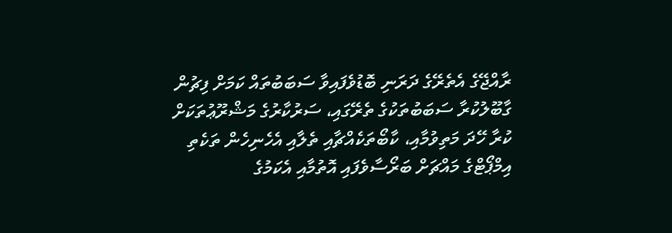ރާއްޖޭގެ އެތެރޭގެ ދަރަނި ބޮޑުވެފައިވާ ސަބަބުތައް ކަމަށް ފިޗުން ގާބޫލުކުރާ ސަބަބުތަކުގެ ތެރޭގައި، ސަރުކާރުގެ މަޝްރޫޢުތަކަށް ކުރާ ހޭދަ މަތިވުމާއި، ކާބޯތަކެއްޗާއި ތެލާއި އެހެނިހެން ތަކެތި އިމްޕޯޓްގެ މައްޗަށް ބަރޯސާވެފައި އޮތުމާއި އެކަމުގެ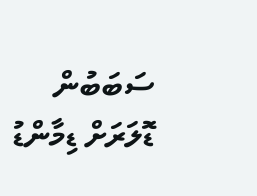ސަބަބުން ޑޮލަރަށް ޑިމާންޑު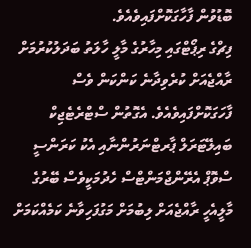ބޮޑުވުން ފާހާގަކޮށްފައިވެއެވެ.
ފިޗްގެ ރިޕޯޓްގައި މިހާރުގެ މާލީ ހާލަތު ބަދަލުކުރުމަށް ރާއްޖެއަށް ކުރެވިދާނެ ކަންކަން ވެސް ފާހަގަކޮށްފައިވެއެވެ. އެގޮތުން ސްޓްރެޓެޖިކް ބައިލޭޓަރަލް ޕާރޓްނަރުންނާއި އެކު ކަރަންސީ ސްވޮޕް އެރޭންޖްމަންޓްސް ހެދުމަކީވެސް ބޭރުގެ މާލީއެހީ ރާއްޖެއަށް ލިބުމަށް މަގުފަހިވާނެ ކަމެއްކަމަށް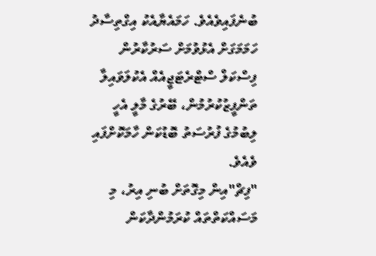ބުނެފައިވެއެވެ. ހަމައެޔާއެކު އިގްތިސާދު ހަމަމަގަށް އެޅުވުމަށް ސަރުކާރުން ފިސްކަލް ސްޓްރެޓަޖީއެއް އެކުލަވައިލާ ތަންފީޒުކުރުމުން، ބޭރުގެ މާލީ އެހީ ލިބުމުގެ ފުރުސަތު ބޮޑުކަން ހާމަކޮށްފައި ވެއެވެ.
"ފިޗް"އިން މިގޮތަށް ބުނި އިރު، މި މަސައްކަތްތައް ކުރަމުންދާކަން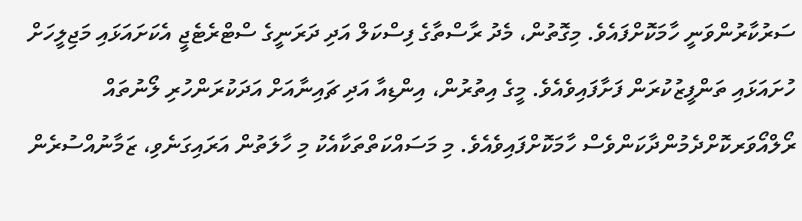ސަރުކާރުންވަނީ ހާމަކޮށްފައެވެ. މިގޮތުން، މެދު ރާސްތާގެ ފިސްކަލް އަދި ދަރަނީގެ ސްޓްރެޓެޖީ އެކަށައަޅައި މަޖިލީހަށް ހުށައަޅައި ތަންފީޒުކުރަން ފަށާފައިވެއެވެ. މީގެ އިތުރުން، އިންޑިއާ އަދި ޗައިނާއަށް އަދަކުރަންހުރި ލޯނުތައް ރޯލްއޯވަރކޮށްދެމުންދާކަންވެސް ހާމަކޮށްފައިވެއެވެ. މި މަސައްކަތްތަކާއެކު މި ހާލަތުން އަރައިގަނެވި، ޒަމާނުއްސުރެން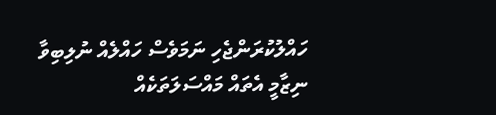ހައްލުކުރަންޖެހި ނަމަވެސް ހައްލެއް ނުލިބިވާ ނިޒާމީ އެތައް މައްސަލަތަކެއް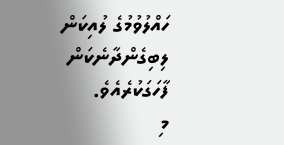ހައްލުވުމުގެ ލުއިކަން ލިބިގެންދާނެކަން ފާހަގަކުރެއެވެ.
މި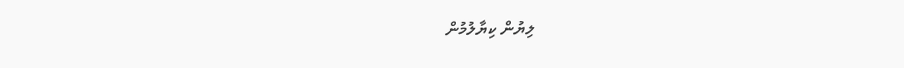ލިޔުން ކިޔާލުމުން